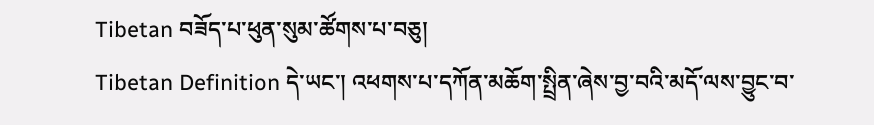Tibetan བཟོད་པ་ཕུན་སུམ་ཚོགས་པ་བཅུ།
Tibetan Definition དེ་ཡང་། འཕགས་པ་དཀོན་མཆོག་སྤྲིན་ཞེས་བྱ་བའི་མདོ་ལས་བྱུང་བ་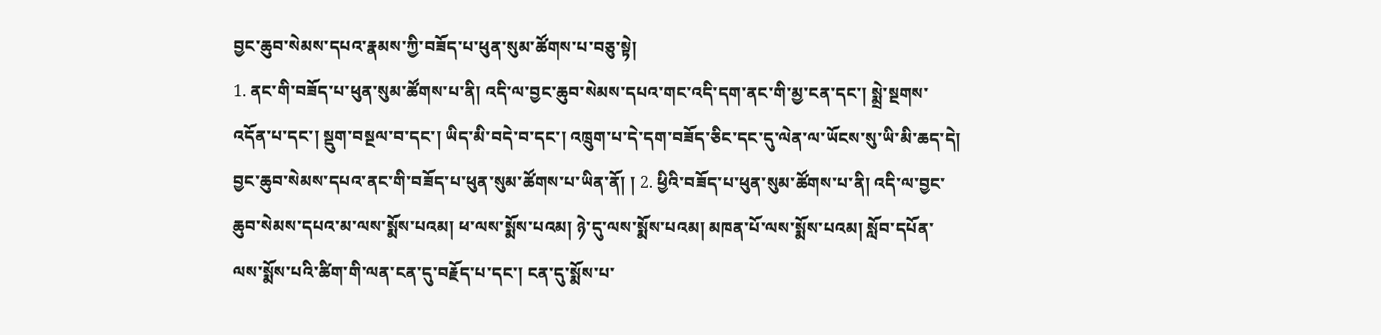བྱང་ཆུབ་སེམས་དཔའ་རྣམས་ཀྱི་བཟོད་པ་ཕུན་སུམ་ཚོགས་པ་བཅུ་སྟེ།
1. ནང་གི་བཟོད་པ་ཕུན་སུམ་ཚོགས་པ་ནི། འདི་ལ་བྱང་ཆུབ་སེམས་དཔའ་གང་འདི་དག་ནང་གི་མྱ་ངན་དང་། སྨྲེ་སྔགས་འདོན་པ་དང་། སྡུག་བསྔལ་བ་དང་། ཡིད་མི་བདེ་བ་དང་། འཁྲུག་པ་དེ་དག་བཟོད་ཅིང་དང་དུ་ལེན་ལ་ཡོངས་སུ་ཡི་མི་ཆད་དེ། བྱང་ཆུབ་སེམས་དཔའ་ནང་གི་བཟོད་པ་ཕུན་སུམ་ཚོགས་པ་ཡིན་ནོ། ། 2. ཕྱིའི་བཟོད་པ་ཕུན་སུམ་ཚོགས་པ་ནི། འདི་ལ་བྱང་ཆུབ་སེམས་དཔའ་མ་ལས་སྨོས་པའམ། ཕ་ལས་སྨོས་པའམ། ཉེ་དུ་ལས་སྨོས་པའམ། མཁན་པོ་ལས་སྨོས་པའམ། སློབ་དཔོན་ལས་སྨོས་པའི་ཚིག་གི་ལན་ངན་དུ་བརྗོད་པ་དང་། ངན་དུ་སྨོས་པ་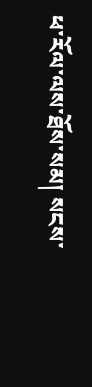ཕ་རོལ་ལས་ཐོས་སམ། སངས་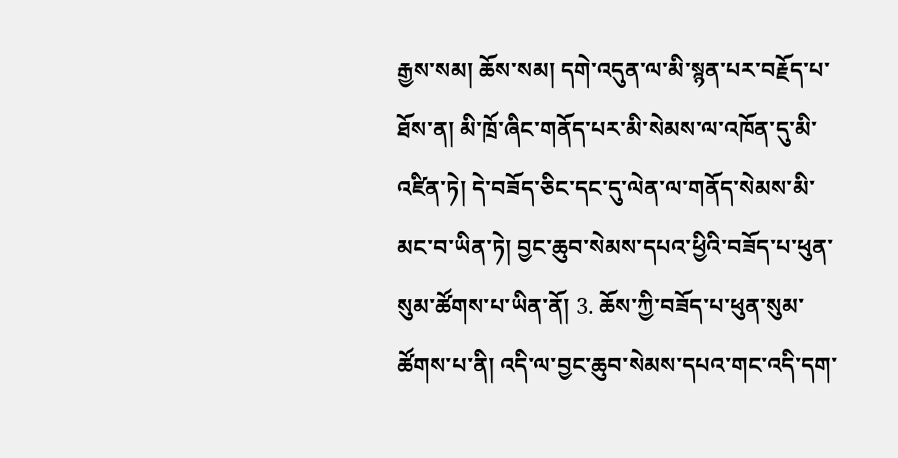རྒྱས་སམ། ཆོས་སམ། དགེ་འདུན་ལ་མི་སྙན་པར་བརྗོད་པ་ཐོས་ན། མི་ཁྲོ་ཞིང་གནོད་པར་མི་སེམས་ལ་འཁོན་དུ་མི་འཛིན་ཏེ། དེ་བཟོད་ཅིང་དང་དུ་ལེན་ལ་གནོད་སེམས་མི་མང་བ་ཡིན་ཏེ། བྱང་ཆུབ་སེམས་དཔའ་ཕྱིའི་བཟོད་པ་ཕུན་སུམ་ཚོགས་པ་ཡིན་ནོ། 3. ཆོས་ཀྱི་བཟོད་པ་ཕུན་སུམ་ཚོགས་པ་ནི། འདི་ལ་བྱང་ཆུབ་སེམས་དཔའ་གང་འདི་དག་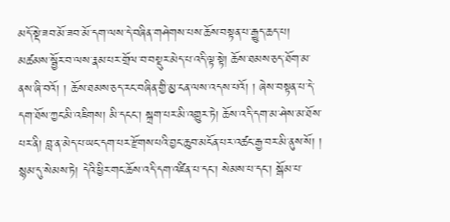མདོ་སྡེ་ཟབ་མོ་ཟབ་མོ་དག་ལས་དེ་བཞིན་གཤེགས་པས་ཆོས་བསྟན་པ་རྒྱུད་ཆད་པ། མཚམས་སྦྱོར་བ་ལས་རྣམ་པར་གྲོལ་བ་བསྡུར་མེད་པ་འདི་ལྟ་སྟེ། ཆོས་ཐམས་ཅད་ཐོག་མ་ནས་ཞི་བའོ། ། ཆོས་ཐམས་ཅད་རང་བཞིན་གྱི་མྱ་ངན་ལས་འདས་པའོ། ། ཞེས་བསྟན་པ་དེ་དག་ཐོས་ཀྱང་མི་འཇིགས། མི་དངང་། སྐྲག་པར་མི་འགྱུར་ཏེ། ཆོས་འདི་དག་མ་ཤེས་མ་ཐོས་པར་ནི། བླ་ན་མེད་པ་ཡང་དག་པར་རྫོགས་པའི་བྱང་ཆུབ་མངོན་པར་འཚང་རྒྱ་བར་མི་ནུས་སོ། ། སྙམ་དུ་སེམས་ཏེ། དེའི་ཕྱིར་གང་ཆོས་འདི་དག་འཛིན་པ་དང་། སེམས་པ་དང་། སྒོམ་པ་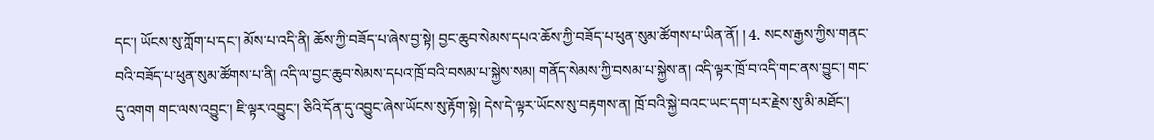དང་། ཡོངས་སུ་ཀློག་པ་དང་། མོས་པ་འདི་ནི། ཆོས་ཀྱི་བཟོད་པ་ཞེས་བྱ་སྟེ། བྱང་ཆུབ་སེམས་དཔའ་ཆོས་ཀྱི་བཟོད་པ་ཕུན་སུམ་ཚོགས་པ་ཡིན་ནོ། ། 4. སངས་རྒྱས་ཀྱིས་གནང་བའི་བཟོད་པ་ཕུན་སུམ་ཚོགས་པ་ནི། འདི་ལ་བྱང་ཆུབ་སེམས་དཔའ་ཁྲོ་བའི་བསམ་པ་སྐྱེས་སམ། གནོད་སེམས་ཀྱི་བསམ་པ་སྐྱེས་ན། འདི་ལྟར་ཁྲོ་བ་འདི་གང་ནས་བྱུང་། གང་དུ་འགག གང་ལས་འབྱུང་། ཇི་ལྟར་འབྱུང་། ཅིའི་དོན་དུ་འབྱུང་ཞེས་ཡོངས་སུ་རྟོག་སྟེ། དེས་དེ་ལྟར་ཡོངས་སུ་བརྟགས་ན། ཁྲོ་བའི་སྐྱེ་བའང་ཡང་དག་པར་རྗེས་སུ་མི་མཐོང་།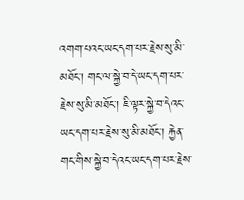འགག་པའང་ཡང་དག་པར་རྗེས་སུ་མི་མཐོང་། གང་ལ་སྐྱེ་བ་དེ་ཡང་དག་པར་རྗེས་སུ་མི་མཐོང་། ཇི་ལྟར་སྐྱེ་བ་དེའང་ཡང་དག་པར་རྗེས་སུ་མི་མཐོང་། རྐྱེན་གང་གིས་སྐྱེ་བ་དེའང་ཡང་དག་པར་རྗེས་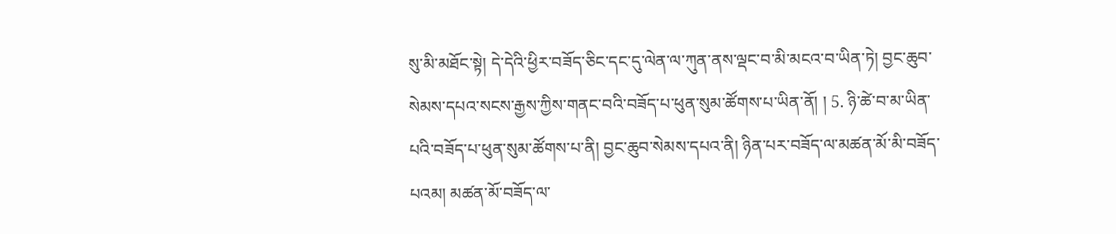སུ་མི་མཐོང་སྟེ། དེ་དེའི་ཕྱིར་བཟོད་ཅིང་དང་དུ་ལེན་ལ་ཀུན་ནས་ལྡང་བ་མི་མངའ་བ་ཡིན་ཏེ། བྱང་ཆུབ་སེམས་དཔའ་སངས་རྒྱས་ཀྱིས་གནང་བའི་བཟོད་པ་ཕུན་སུམ་ཚོགས་པ་ཡིན་ནོ། ། 5. ཉི་ཚེ་བ་མ་ཡིན་པའི་བཟོད་པ་ཕུན་སུམ་ཚོགས་པ་ནི། བྱང་ཆུབ་སེམས་དཔའ་ནི། ཉིན་པར་བཟོད་ལ་མཚན་མོ་མི་བཟོད་པའམ། མཚན་མོ་བཟོད་ལ་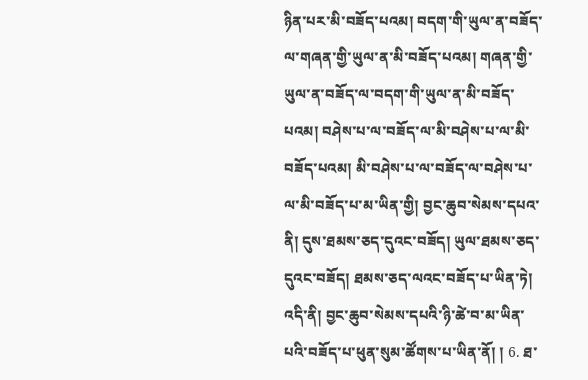ཉིན་པར་མི་བཟོད་པའམ། བདག་གི་ཡུལ་ན་བཟོད་ལ་གཞན་གྱི་ཡུལ་ན་མི་བཟོད་པའམ། གཞན་གྱི་ཡུལ་ན་བཟོད་ལ་བདག་གི་ཡུལ་ན་མི་བཟོད་པའམ། བཤེས་པ་ལ་བཟོད་ལ་མི་བཤེས་པ་ལ་མི་བཟོད་པའམ། མི་བཤེས་པ་ལ་བཟོད་ལ་བཤེས་པ་ལ་མི་བཟོད་པ་མ་ཡིན་གྱི། བྱང་ཆུབ་སེམས་དཔའ་ནི། དུས་ཐམས་ཅད་དུའང་བཟོད། ཡུལ་ཐམས་ཅད་དུའང་བཟོད། ཐམས་ཅད་ལའང་བཟོད་པ་ཡིན་ཏེ། འདི་ནི། བྱང་ཆུབ་སེམས་དཔའི་ཉི་ཚེ་བ་མ་ཡིན་པའི་བཟོད་པ་ཕུན་སུམ་ཚོགས་པ་ཡིན་ནོ། ། 6. ཐ་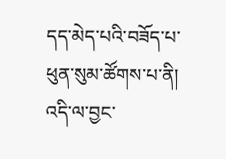དད་མེད་པའི་བཟོད་པ་ཕུན་སུམ་ཚོགས་པ་ནི། འདི་ལ་བྱང་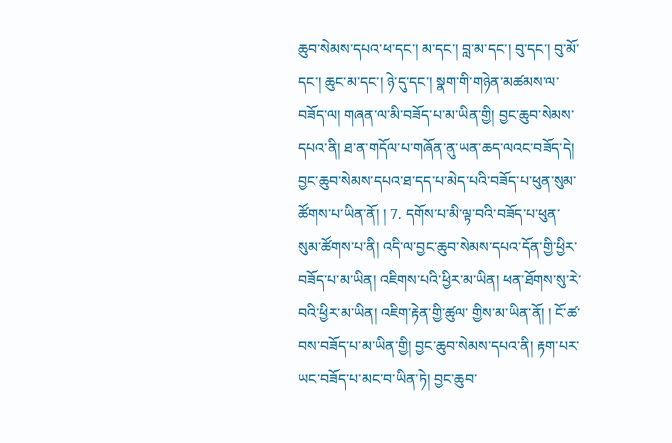ཆུབ་སེམས་དཔའ་ཕ་དང་། མ་དང་། བླ་མ་དང་། བུ་དང་། བུ་མོ་དང་། ཆུང་མ་དང་། ཉེ་དུ་དང་། སྣག་གི་གཉེན་མཚམས་ལ་བཟོད་ལ། གཞན་ལ་མི་བཟོད་པ་མ་ཡིན་གྱི། བྱང་ཆུབ་སེམས་དཔའ་ནི། ཐ་ན་གདོལ་པ་གཞོན་ནུ་ཡན་ཆད་ལའང་བཟོད་དེ། བྱང་ཆུབ་སེམས་དཔའ་ཐ་དད་པ་མེད་པའི་བཟོད་པ་ཕུན་སུམ་ཚོགས་པ་ཡིན་ནོ། ། 7. དགོས་པ་མི་ལྟ་བའི་བཟོད་པ་ཕུན་སུམ་ཚོགས་པ་ནི། འདི་ལ་བྱང་ཆུབ་སེམས་དཔའ་དོན་གྱི་ཕྱིར་བཟོད་པ་མ་ཡིན། འཇིགས་པའི་ཕྱིར་མ་ཡིན། ཕན་ཐོགས་སུ་རེ་བའི་ཕྱིར་མ་ཡིན། འཇིག་རྟེན་གྱི་ཚུལ་ གྱིས་མ་ཡིན་ནོ། ། ངོ་ཚ་བས་བཟོད་པ་མ་ཡིན་གྱི། བྱང་ཆུབ་སེམས་དཔའ་ནི། རྟག་པར་ཡང་བཟོད་པ་མང་བ་ཡིན་ཏེ། བྱང་ཆུབ་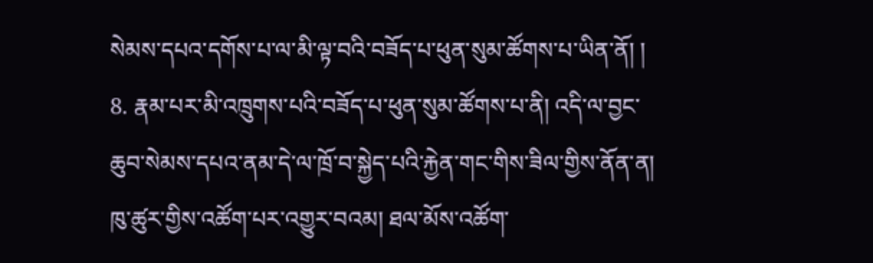སེམས་དཔའ་དགོས་པ་ལ་མི་ལྟ་བའི་བཟོད་པ་ཕུན་སུམ་ཚོགས་པ་ཡིན་ནོ། ། 8. རྣམ་པར་མི་འཁྲུགས་པའི་བཟོད་པ་ཕུན་སུམ་ཚོགས་པ་ནི། འདི་ལ་བྱང་ཆུབ་སེམས་དཔའ་ནམ་དེ་ལ་ཁྲོ་བ་སྐྱེད་པའི་རྐྱེན་གང་གིས་ཟིལ་གྱིས་ནོན་ན། ཁུ་ཚུར་གྱིས་འཚོག་པར་འགྱུར་བའམ། ཐལ་མོས་འཚོག་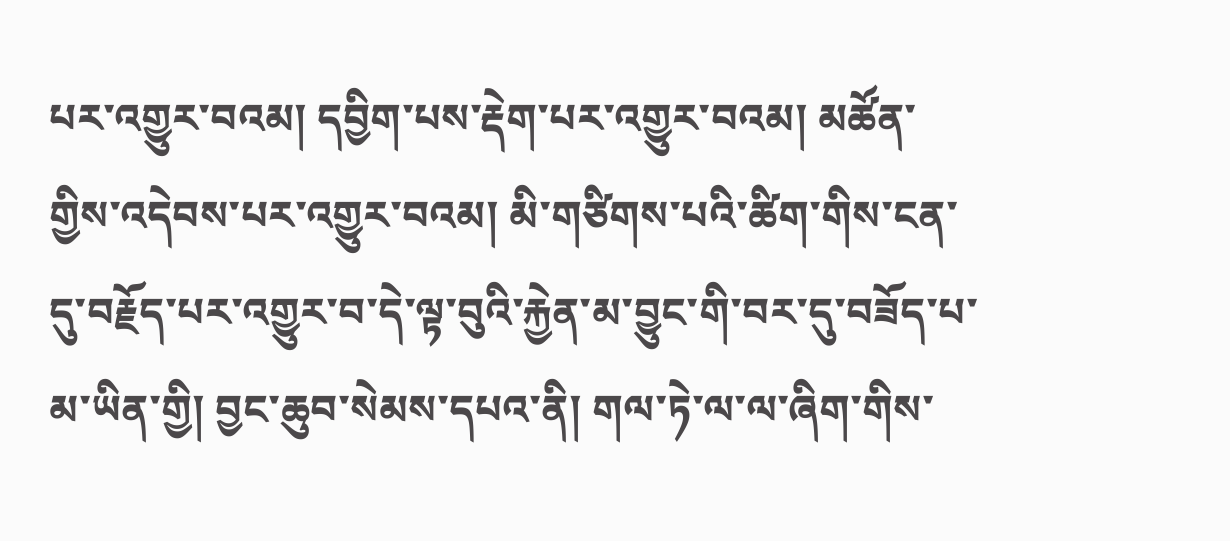པར་འགྱུར་བའམ། དབྱིག་པས་རྡེག་པར་འགྱུར་བའམ། མཚོན་གྱིས་འདེབས་པར་འགྱུར་བའམ། མི་གཙིགས་པའི་ཚིག་གིས་ངན་དུ་བརྗོད་པར་འགྱུར་བ་དེ་ལྟ་བུའི་རྐྱེན་མ་བྱུང་གི་བར་དུ་བཟོད་པ་མ་ཡིན་གྱི། བྱང་ཆུབ་སེམས་དཔའ་ནི། གལ་ཏེ་ལ་ལ་ཞིག་གིས་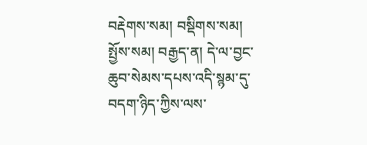བརྡེགས་སམ། བསྡིགས་སམ། སྤྱོས་སམ། བརྒྱད་ན། དེ་ལ་བྱང་ཆུབ་སེམས་དཔས་འདི་སྙམ་དུ་བདག་ཉིད་ཀྱིས་ལས་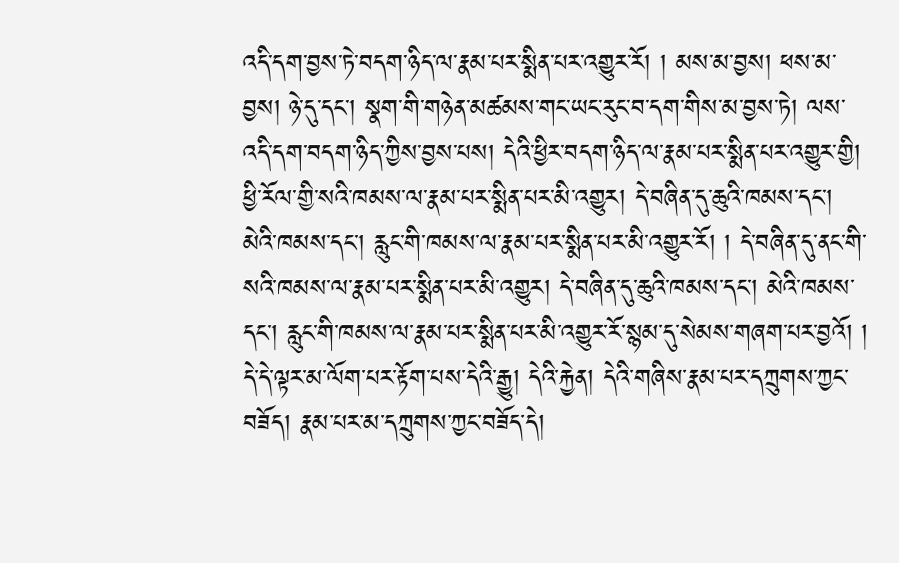འདི་དག་བྱས་ཏེ་བདག་ཉིད་ལ་རྣམ་པར་སྨིན་པར་འགྱུར་རོ། ། མས་མ་བྱས། ཕས་མ་བྱས། ཉེ་དུ་དང་། སྣག་གི་གཉེན་མཚམས་གང་ཡང་རུང་བ་དག་གིས་མ་བྱས་ཏེ། ལས་འདི་དག་བདག་ཉིད་ཀྱིས་བྱས་པས། དེའི་ཕྱིར་བདག་ཉིད་ལ་རྣམ་པར་སྨིན་པར་འགྱུར་གྱི། ཕྱི་རོལ་གྱི་སའི་ཁམས་ལ་རྣམ་པར་སྨིན་པར་མི་འགྱུར། དེ་བཞིན་དུ་ཆུའི་ཁམས་དང་། མེའི་ཁམས་དང་། རླུང་གི་ཁམས་ལ་རྣམ་པར་སྨིན་པར་མི་འགྱུར་རོ། ། དེ་བཞིན་དུ་ནང་གི་སའི་ཁམས་ལ་རྣམ་པར་སྨིན་པར་མི་འགྱུར། དེ་བཞིན་དུ་ཆུའི་ཁམས་དང་། མེའི་ཁམས་དང་། རླུང་གི་ཁམས་ལ་རྣམ་པར་སྨིན་པར་མི་འགྱུར་རོ་སྙམ་དུ་སེམས་གཞག་པར་བྱའོ། ། དེ་དེ་ལྟར་མ་ལོག་པར་རྟོག་པས་དེའི་རྒྱུ། དེའི་རྐྱེན། དེའི་གཞིས་རྣམ་པར་དཀྲུགས་ཀྱང་བཟོད། རྣམ་པར་མ་དཀྲུགས་ཀྱང་བཟོད་དེ།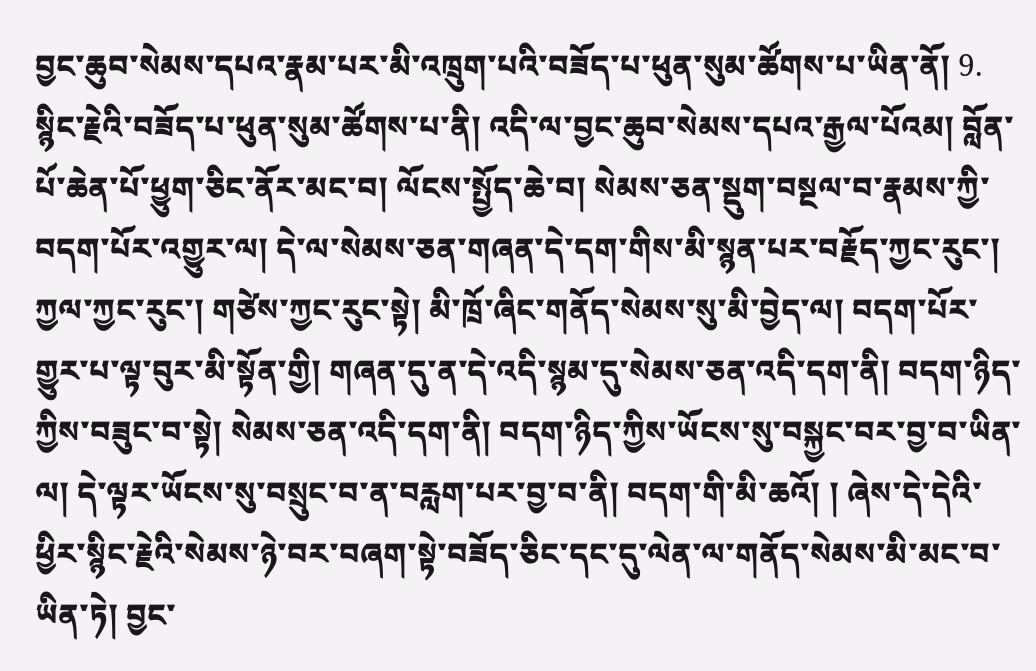བྱང་ཆུབ་སེམས་དཔའ་རྣམ་པར་མི་འཁྲུག་པའི་བཟོད་པ་ཕུན་སུམ་ཚོགས་པ་ཡིན་ནོ། 9. སྙིང་རྗེའི་བཟོད་པ་ཕུན་སུམ་ཚོགས་པ་ནི། འདི་ལ་བྱང་ཆུབ་སེམས་དཔའ་རྒྱལ་པོའམ། བློན་པོ་ཆེན་པོ་ཕྱུག་ཅིང་ནོར་མང་བ། ལོངས་སྤྱོད་ཆེ་བ། སེམས་ཅན་སྡུག་བསྔལ་བ་རྣམས་ཀྱི་བདག་པོར་འགྱུར་ལ། དེ་ལ་སེམས་ཅན་གཞན་དེ་དག་གིས་མི་སྙན་པར་བརྗོད་ཀྱང་རུང་། ཀྱལ་ཀྱང་རུང་། གཙེས་ཀྱང་རུང་སྟེ། མི་ཁྲོ་ཞིང་གནོད་སེམས་སུ་མི་བྱེད་ལ། བདག་པོར་གྱུར་པ་ལྟ་བུར་མི་སྟོན་གྱི། གཞན་དུ་ན་དེ་འདི་སྙམ་དུ་སེམས་ཅན་འདི་དག་ནི། བདག་ཉིད་ཀྱིས་བཟུང་བ་སྟེ། སེམས་ཅན་འདི་དག་ནི། བདག་ཉིད་ཀྱིས་ཡོངས་སུ་བསྐྱང་བར་བྱ་བ་ཡིན་ལ། དེ་ལྟར་ཡོངས་སུ་བསྲུང་བ་ན་བརླག་པར་བྱ་བ་ནི། བདག་གི་མི་ཆའོ། ། ཞེས་དེ་དེའི་ཕྱིར་སྙིང་རྗེའི་སེམས་ཉེ་བར་བཞག་སྟེ་བཟོད་ཅིང་དང་དུ་ལེན་ལ་གནོད་སེམས་མི་མང་བ་ཡིན་ཏེ། བྱང་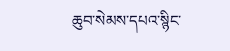ཆུབ་སེམས་དཔའ་སྙིང་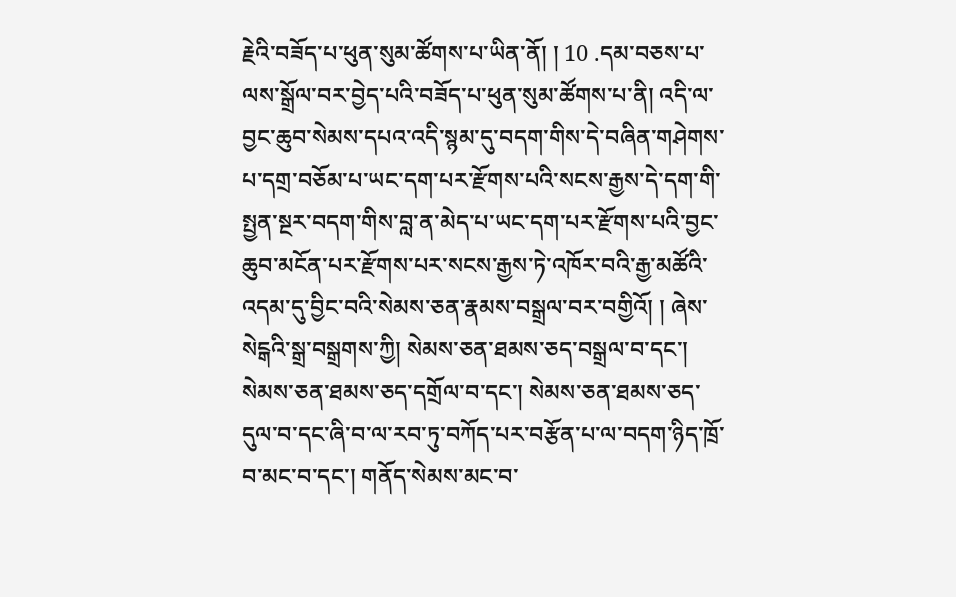རྗེའི་བཟོད་པ་ཕུན་སུམ་ཚོགས་པ་ཡིན་ནོ། ། 10 .དམ་བཅས་པ་ལས་སྒྲོལ་བར་བྱེད་པའི་བཟོད་པ་ཕུན་སུམ་ཚོགས་པ་ནི། འདི་ལ་བྱང་ཆུབ་སེམས་དཔའ་འདི་སྙམ་དུ་བདག་གིས་དེ་བཞིན་གཤེགས་པ་དགྲ་བཅོམ་པ་ཡང་དག་པར་རྫོགས་པའི་སངས་རྒྱས་དེ་དག་གི་སྤྱན་སྔར་བདག་གིས་བླ་ན་མེད་པ་ཡང་དག་པར་རྫོགས་པའི་བྱང་ཆུབ་མངོན་པར་རྫོགས་པར་སངས་རྒྱས་ཏེ་འཁོར་བའི་རྒྱ་མཚོའི་འདམ་དུ་བྱིང་བའི་སེམས་ཅན་རྣམས་བསྒྲལ་བར་བགྱིའོ། ། ཞེས་སེངྒའི་སྒྲ་བསྒྲགས་ཀྱི། སེམས་ཅན་ཐམས་ཅད་བསྒྲལ་བ་དང་། སེམས་ཅན་ཐམས་ཅད་དགྲོལ་བ་དང་། སེམས་ཅན་ཐམས་ཅད་དུལ་བ་དང་ཞི་བ་ལ་རབ་ཏུ་བཀོད་པར་བརྩོན་པ་ལ་བདག་ཉིད་ཁྲོ་བ་མང་བ་དང་། གནོད་སེམས་མང་བ་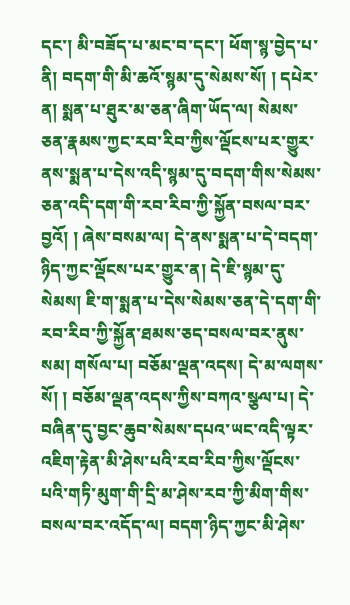དང་། མི་བཟོད་པ་མང་བ་དང་། ཕོག་སྙ་བྱེད་པ་ནི། བདག་གི་མི་ཆའོ་སྙམ་དུ་སེམས་སོ། ། དཔེར་ན། སྨན་པ་ཐུར་མ་ཅན་ཞིག་ཡོད་ལ། སེམས་ཅན་རྣམས་ཀྱང་རབ་རིབ་ཀྱིས་ལྡོངས་པར་གྱུར་ནས་སྨན་པ་དེས་འདི་སྙམ་དུ་བདག་གིས་སེམས་ ཅན་འདི་དག་གི་རབ་རིབ་ཀྱི་སྐྱོན་བསལ་བར་བྱའོ། ། ཞེས་བསམ་ལ། དེ་ནས་སྨན་པ་དེ་བདག་ཉིད་ཀྱང་ལྡོངས་པར་གྱུར་ན། དེ་ཇི་སྙམ་དུ་སེམས། ཇི་ག་སྨན་པ་དེས་སེམས་ཅན་དེ་དག་གི་རབ་རིབ་ཀྱི་སྐྱོན་ཐམས་ཅད་བསལ་བར་ནུས་སམ། གསོལ་པ། བཅོམ་ལྡན་འདས། དེ་མ་ལགས་སོ། ། བཅོམ་ལྡན་འདས་ཀྱིས་བཀའ་སྩལ་པ། དེ་བཞིན་དུ་བྱང་ཆུབ་སེམས་དཔའ་ཡང་འདི་ལྟར་འཇིག་རྟེན་མི་ཤེས་པའི་རབ་རིབ་ཀྱིས་ལྡོངས་པའི་གཏི་མུག་གི་དྲི་མ་ཤེས་རབ་ཀྱི་མིག་གིས་བསལ་བར་འདོད་ལ། བདག་ཉིད་ཀྱང་མི་ཤེས་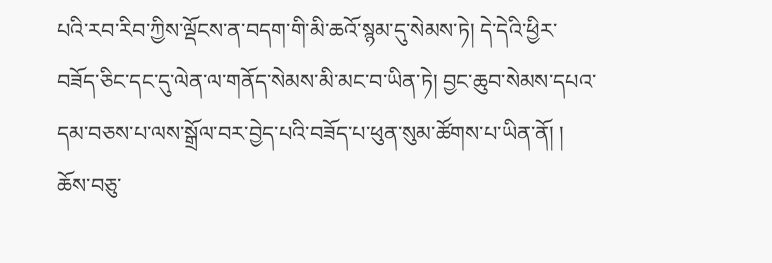པའི་རབ་རིབ་ཀྱིས་ལྡོངས་ན་བདག་གི་མི་ཆའོ་སྙམ་དུ་སེམས་ཏེ། དེ་དེའི་ཕྱིར་བཟོད་ཅིང་དང་དུ་ལེན་ལ་གནོད་སེམས་མི་མང་བ་ཡིན་ཏེ། བྱང་ཆུབ་སེམས་དཔའ་དམ་བཅས་པ་ལས་སྒྲོལ་བར་བྱེད་པའི་བཟོད་པ་ཕུན་སུམ་ཚོགས་པ་ཡིན་ནོ། ། ཆོས་བཅུ་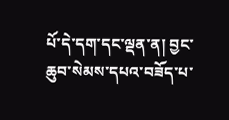པོ་དེ་དག་དང་ལྡན་ན། བྱང་ཆུབ་སེམས་དཔའ་བཟོད་པ་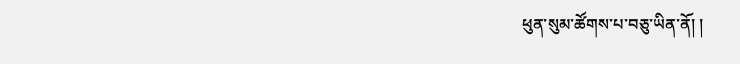ཕུན་སུམ་ཚོགས་པ་བཅུ་ཡིན་ནོ། །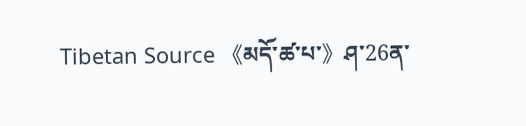Tibetan Source 《མདོ་ཚ་པ་》ཤ་26ན་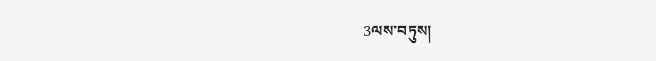3ལས་བཏུས།